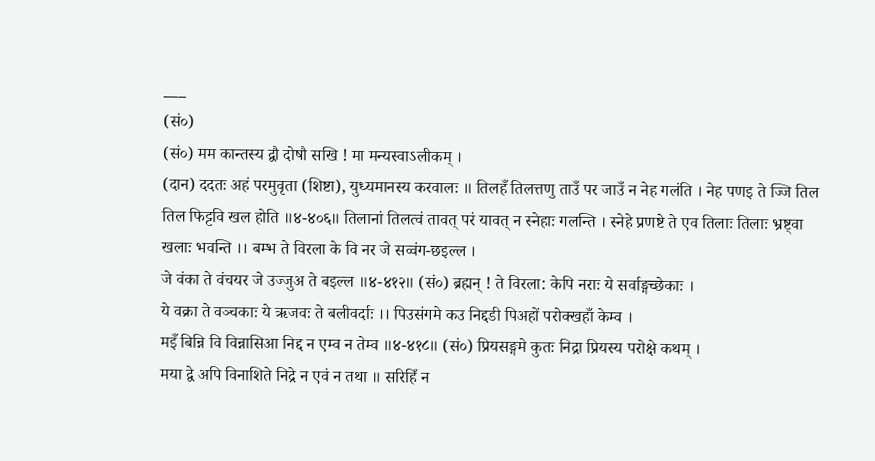___
(सं०)
(सं०) मम कान्तस्य द्वौ दोषौ सखि ! मा मन्यस्वाऽलीकम् ।
(दान) ददतः अहं परमुवृता (शिष्टा), युध्यमानस्य करवालः ॥ तिलहँ तिलत्तणु ताउँ पर जाउँ न नेह गलंति । नेह पणइ ते ज्जि तिल तिल फिट्टवि खल होति ॥४-४०६॥ तिलानां तिलत्वं तावत् परं यावत् न स्नेहाः गलन्ति । स्नेहे प्रणष्टे ते एव तिलाः तिलाः भ्रष्ट्वा खलाः भवन्ति ।। बम्भ ते विरला के वि नर जे सव्वंग-छइल्ल ।
जे वंका ते वंचयर जे उज्जुअ ते बइल्ल ॥४-४१२॥ (सं०) ब्रह्मन् ! ते विरला: केपि नराः ये सर्वाङ्गच्छेकाः ।
ये वक्रा ते वञ्चकाः ये ऋजवः ते बलीवर्दाः ।। पिउसंगमे कउ निद्दडी पिअहों परोक्खहाँ केम्व ।
मइँ बिन्नि वि विन्नासिआ निद्द न एम्व न तेम्व ॥४-४१८॥ (सं०) प्रियसङ्गमे कुतः निद्रा प्रियस्य परोक्षे कथम् ।
मया द्वे अपि विनाशिते निद्रे न एवं न तथा ॥ सरिहिँ न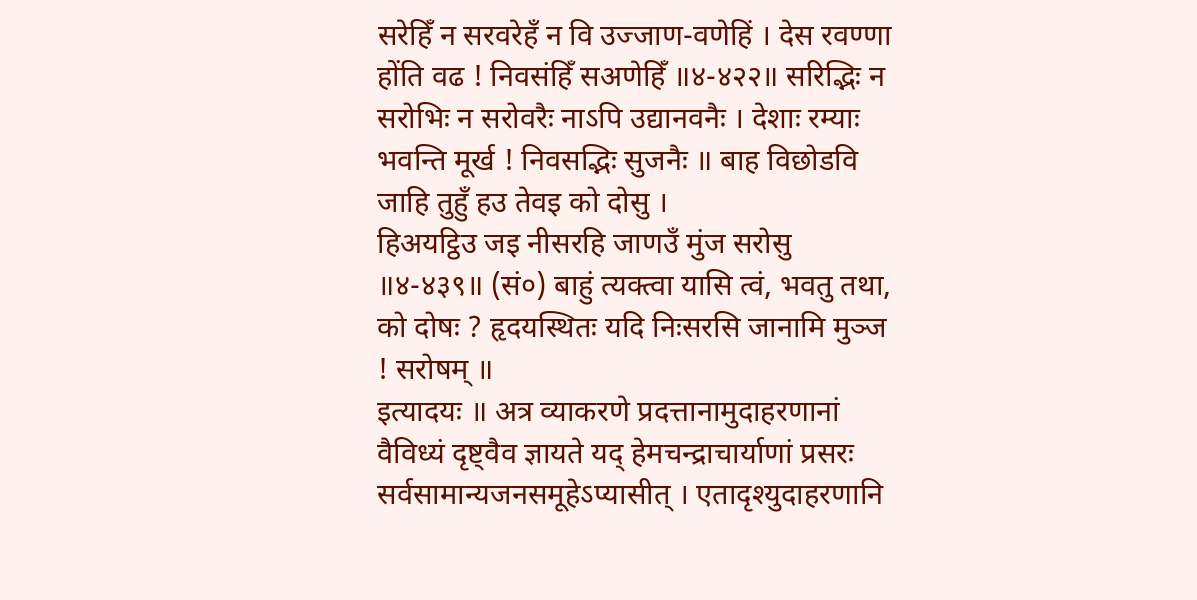सरेहिँ न सरवरेहँ न वि उज्जाण-वणेहिं । देस रवण्णा होंति वढ ! निवसंहिँ सअणेहिँ ॥४-४२२॥ सरिद्भिः न सरोभिः न सरोवरैः नाऽपि उद्यानवनैः । देशाः रम्याः भवन्ति मूर्ख ! निवसद्भिः सुजनैः ॥ बाह विछोडवि जाहि तुहुँ हउ तेवइ को दोसु ।
हिअयट्ठिउ जइ नीसरहि जाणउँ मुंज सरोसु ॥४-४३९॥ (सं०) बाहुं त्यक्त्वा यासि त्वं, भवतु तथा, को दोषः ? हृदयस्थितः यदि निःसरसि जानामि मुञ्ज ! सरोषम् ॥
इत्यादयः ॥ अत्र व्याकरणे प्रदत्तानामुदाहरणानां वैविध्यं दृष्ट्वैव ज्ञायते यद् हेमचन्द्राचार्याणां प्रसरः सर्वसामान्यजनसमूहेऽप्यासीत् । एतादृश्युदाहरणानि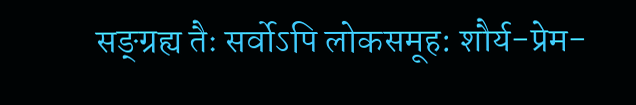सङ्ग्रह्य तैः सर्वोऽपि लोकसमूह: शौर्य-प्रेम-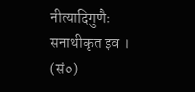नीत्यादिगुणैः सनाथीकृत इव ।
(सं०)